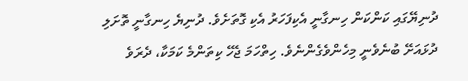ދުނިޔޭގައި ކަންކަން ހިނގާނީ އެކިފަހަރު އެކި ގޮތަށެވެ. ދުނިޔެ ހިނގާނީ ތޮށަލި ދުޅައަށޭ ބުނެވެނީ މިހެންވެގެންނެވެ. ހިތްހަމަ ޖެހޭ ކިތަންމެ ކަމަކާ، ދެރަވެ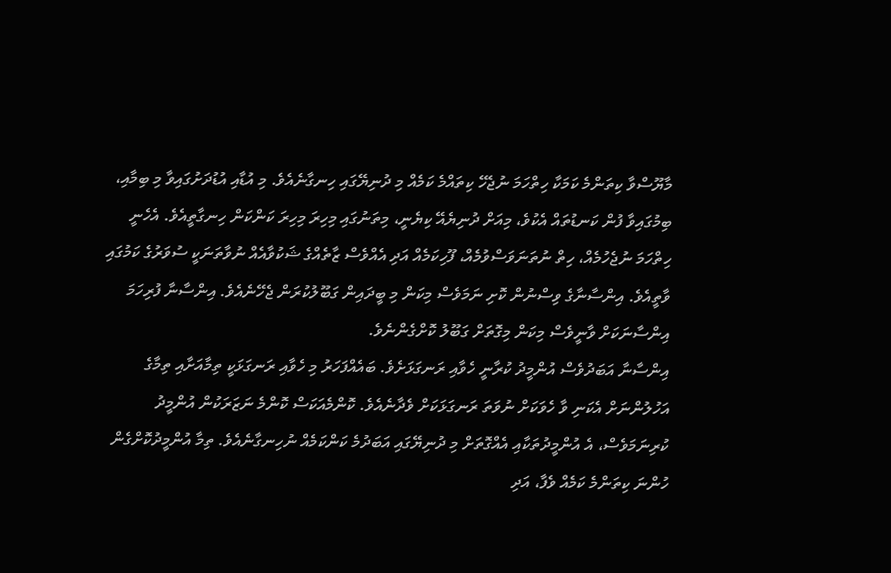މާޔޫސްވާ ކިތަންމެ ކަމަކާ ހިތްހަމަ ނުޖެހޭ ކިތައްމެ ކަމެއް މި ދުނިޔޭގައި ހިނގާނެއެވެ. މި އުޑާއި އުޑުދަށުގައިވާ މި ބިމާއި، ބިމުގައިވާ ފުން ކަނޑުތައް އެކުވެ، މިއަށް ދުނިޔެއޭ ކިޔެނީ، މިތަނުގައި މިހިރަ މިހިރަ ކަންކަން ހިނގާތީއެވެ. އެހެނީ ހިތްހަމަ ނުޖެހުމެއް، ހިތް ނުތަނަވަސްވުމެއް، ފޫހިކަމެއް އަދި އެއްވެސް ޒާތެއްގެ ޝަކުވާއެއް ނުވާތަނަކީ ސުވަރުގެ ކަމުގައި ވާތީއެވެ. އިންސާނާގެ ވިސްނުން ކޮށި ނަމަވެސް މިކަން މި ބީދައިން ގަބޫލުކުރަން ޖެހޭނެއެވެ. އިންސާނާ ފުރިހަމަ އިންސާނަކަށް ވާނީވެސް މިކަން މިގޮތަށް ގަބޫލު ކޮށްގެންނެވެ.
އިންސާނާ އަބަދުވެސް އުންމީދު ކުރާނީ ހެވާއި ރަނގަޅަށެވެ. ބައެއްފަހަރު މި ހެވާއި ރަނގަޅަކީ ތިމާއަށާއި ތިމާގެ އަހުލުންނަށް އެކަނި ވާ ހެވަކަށް ނުވަތަ ރަނގަޅަކަށް ވެދާނެއެވެ. ކޮންމެއަކަސް ކޮންމެ ނަޒަރަކުން އުންމީދު ކުރިނަމަވެސް، އެ އުންމީދުތަކާއި އެއްގޮތަށް މި ދުނިޔޭގައި އަބަދުމެ ކަންކަމެއް ނުހިނގާނެއެވެ. ތިމާ އުންމީދުކޮށްގެން ހުންނަ ކިތަންމެ ކަމެއް ވެފާ، އަދި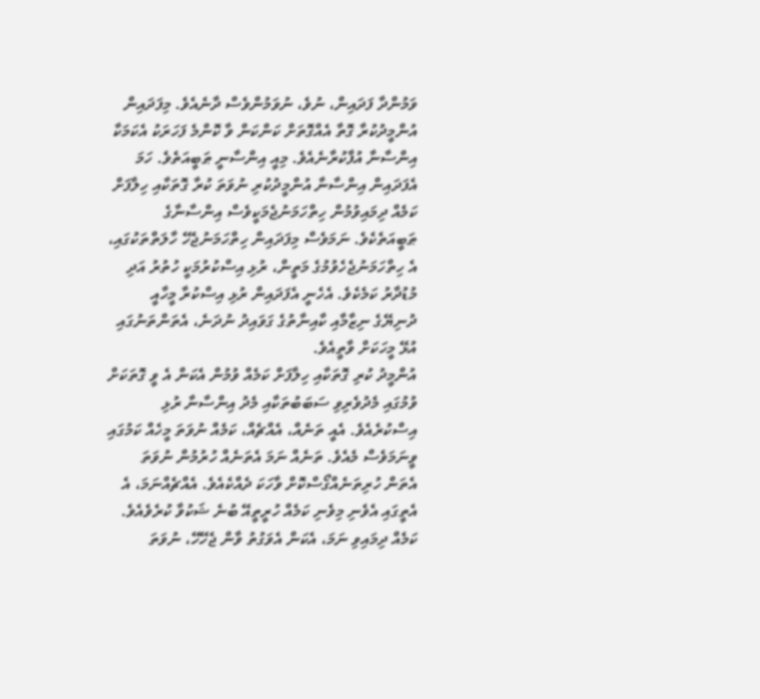ވަމުންދާ ފަދައިން، ނުވެ، ނުވަމުންވެސް ދާނެއެވެ. މިފަދައިން އުންމީދުކުރާ ގޮތާ އެއްގޮތަށް ކަންކަން ވާ ކޮންމެ ފަހަރަކު އެކަމަކާ އިންސާނާ އުފާކުރާނެއެވެ. މިއީ އިންސާނީ ޠަބީއަތެވެ. ހަމަ އެފަދައިން އިންސާނާ އުންމީދުކުރި ނުވަތަ ކުރާ ގޮތަކާއި ހިލާފަށް ކަމެއް ދިމައިވުމުން ހިތްހަމަނުޖެމަކީވެސް އިންސާނާގެ ޠަބީއަތެކެވެ. ނަމަވެސް މިފަދައިން ހިތްހަމަނުޖެހޭ ހާލަތްތަކުގައި، އެ ހިތްހަމަނުޖެހެވުމުގެ މަތީން، ރުޅި އިސްކުރުމަކީ ހުތުރު އަދި މުޑުދާރު ކަމެކެވެ. އެހެނީ އެފަދައިން ރުޅި އިސްކުރާ މީހާއީ ދުނިޔޭގެ ނިޒާމާއި ކާއިނާތުގެ ގަވައިދު ނުދަނެ، އެތަންތަނުގައި އުޅޭ މީހަކަށް ވާތީއެވެ.
އުންމީދު ކުރި ގޮތަކާއި ހިލާފަށް ކަމެއް ވުމުން އެކަން އެ ވީ ގޮތަކަށް ވުމުގައި މެދުވެރިވި ސަބަބުތަކާއި މެދު އިންސާނާ ރުޅި އިސްކުރެއެވެ. އެއީ ތަނެއް، އެއްޗެއް، ކަމެއް ނުވަތަ މީހެއް ކަމުގައި ވީނަމަވެސް މެއެވެ. ތަނެއް ނަމަ އެތަނެއް ހުރުމުން ނުވަތަ އެތަން ހުރިތަނެއްގޯސްކޮށް ވާހަކަ ދެއްކެއެވެ. އެއްޗެއްނަމަ، އެ އެތީގައި އެވެނި މިވެނި ކަމެއް ހުރީތީއޭ ބުނެ ޝަކުވާ ކުރެވެއެވެ. ކަމެއް ދިމައިވި ނަމަ، އެކަން އެވަގުތު ވާން ޖެހޭހޭ، ނުވަތަ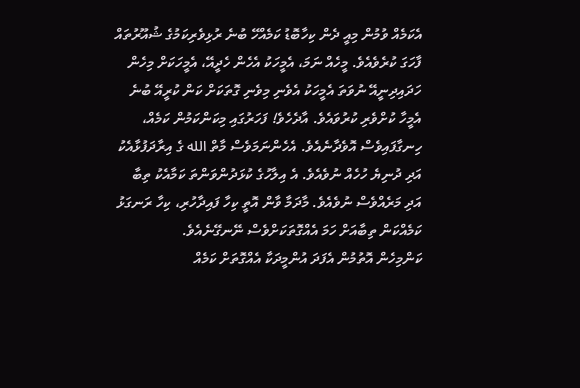އެކަމެއް ވުމުން މިއީ ދެން ކިހާބޮޑު ކަމެއްހޭ ބުނެ ރުޅިވެރިކަމުގެ ޝުއޫރުތައް ފާހަގަ ކުރެވެއެވެ. މީހެއް ނަމަ، އެމީހަކު އެހެން ހެދީއޭ، އެމީހަކަށް މިހެން ހަދައިދިނީއޭ ނުވަތަ އެމީހަކު އެވެނި މިވެނި ގޮތަކަށް ކަން ކުރީއޭ ބުނެ އެމީހާ ކުށްވެރި ކުރުވައެވެ. އާދެހެވެ! ފަހަރުގައި މިކަންކަމުން ކަމެއް، ހިނގާފައިވެސް އޮވެދާނެއެވެ. އެހެންނަމަވެސް މާތް الله ގެ އިރާދަފުޅާއެކު އަދި ދުނިޔެ ހުހެއް ނުވެއެވެ. އެ އިލާހުގެ ކުޅަދުންވަންތަ ކަމާއެކު ތިބާ އަދި މަރެއްވެސް ނުވެއެވެ. މާދަމާ ވާން އޮތީ ކިހާ ފައިދާހުރި، ކިހާ ރަނގަޅު ކަމެއްކަން ތިބާއަށް ހަމަ އެއްގޮތަކަށްވެސް ނޭނގޭނެއެވެ.
ކަންމިހެން އޮތުމުން އެފަދަ އުންމީދަކާ އެއްގޮތަށް ކަމެއް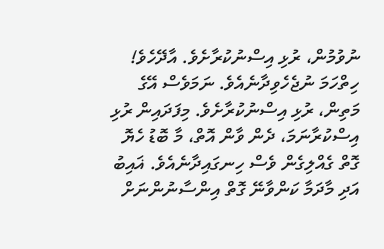ނުވުމުން، ރުޅި އިސްނުކުރާށެވެ. އާދޭހެވެ! ހިތްހަމަ ނުޖެހެވިދާނެއެވެ. ނަމަވެސް އޭގެ މަތިން، ރުޅި އިސްނުކުރާށެވެ. މިފަދައިން ރުޅި އިސްކުރާނަމަ، ދެން ވާން އޮތް، މާ ބޮޑު ހެޔޮ ގޮތް ގެއްލިގެން ވެސް ހިނގައިދާނެއެވެ. ޣައިބު އަދި މާދަމާ ކަންވާނޭ ގޮތް އިންސާނުންނަށް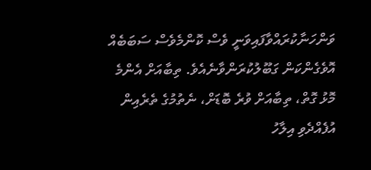ވަންހަނާކުރައްވާފައިވަނީ ވެސް ކޮންމެވެސް ސަބަބެއް އޮވެގެންކަން ގަބޫލުކުރަންވާނެއެވެ. ތިބާއަށް އެންމެ މޮޅު ގޮތް، ތިބާއަށް ވުރެ ބޮޑަށް، ނެތުމުގެ ތެރެއިން އުފެއްދެވި އިލާހު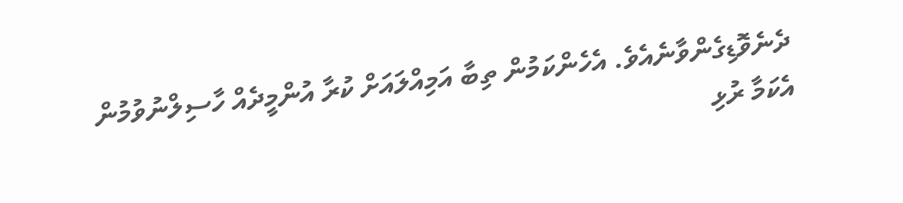ދެނެވޮޑިގެންވާނެއެވެ. އެހެންކަމުން ތިބާ އަމިއްލައަށް ކުރާ އުންމީދެއް ހާސިލްނުވުމުން އެކަމާ ރުޅި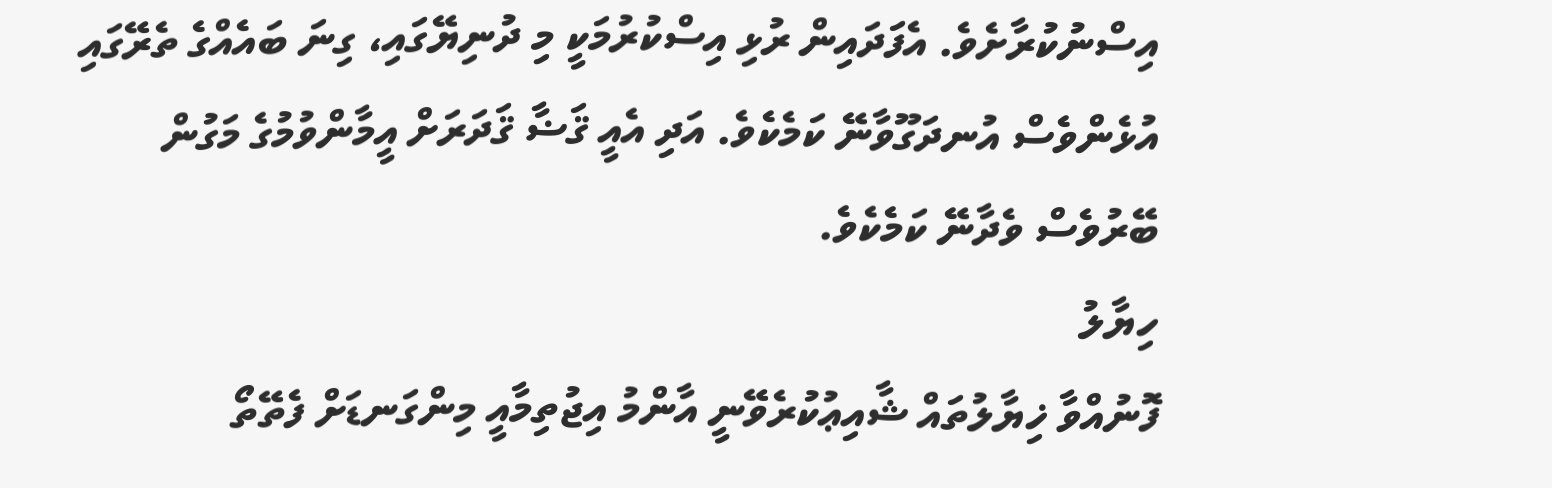އިސްނުކުރާށެވެ. އެފަދައިން ރުޅި އިސްކުރުމަކީ މި ދުނިޔޭގައި، ގިނަ ބައެއްގެ ތެރޭގައި އުޅެންވެސް އުނދަގޫވާނޭ ކަމެކެވެ. އަދި އެއީ ޤަޟާ ޤަދަރަށް އީމާންވުމުގެ މަގުން ބޭރުވެސް ވެދާނޭ ކަމެކެވެ.
ހިޔާލު
ފޮނުއްވާ ޚިޔާލުތައް ޝާއިޢުކުރެވޭނީ އާންމު އިޖުތިމާއީ މިންގަނޑަށް ފެތޭތޯ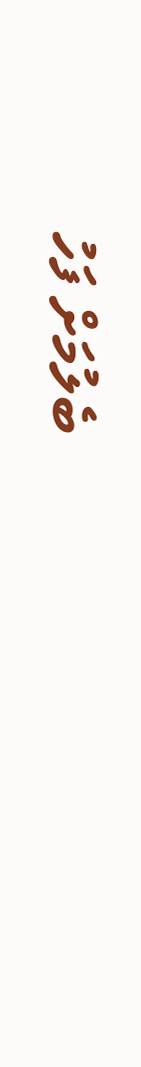ބެލުމަށް ފަހު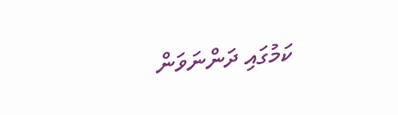ކަމުގައި ދަންނަވަން